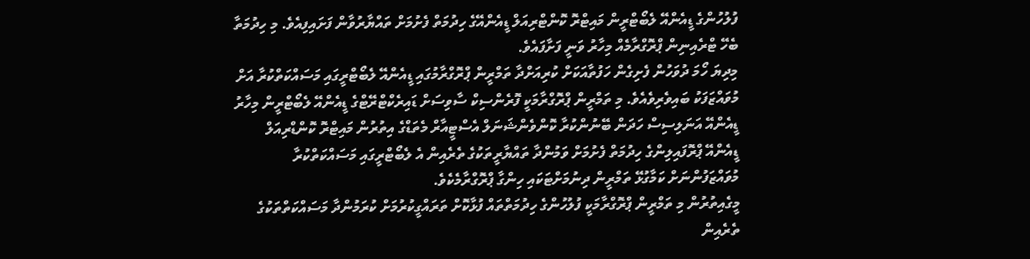ފުލުހުންގެ ޑީއެންއޭ ލެބޯޓްރީން މައިޓްރޮ ކޮންޓްރިއަލް ޑީއެންއޭގެ ހިދުމަތް ފެށުމަށް ތައްޔާރުވާން ފަށައިފިއެވެ. މި ހިދުމަތާ ބެހޭ ޓްރެއިނިން ޕްރޮގްރާމެއް މިހާރު ވަނީ ފަށާފައެވެ.
މިދިޔަ ހޯމަ ދުވަހުން ފެށިގެން ހަފުތާއަކަށް ކުރިއަށްދާ ތަމްރީން ޕްރޮގްރާމުގައި ޑީއެންއޭ ލެބޯޓްރީގައި މަސައްކަތްކުރާ އަށް މުވައްޒަފަކު ބައިވެރިވެއެވެ. މި ތަމްރީން ޕްރޮގްރާމަކީ ފޮރެންސިކް ސާވިސަށް ޑައިރެކްޓްރޭޓްގެ ޑީއެންއޭ ލެބޯޓްރީން މިހާރު ޑީއެންއޭ އަނަލިސިސް ހަދަން ބޭނުންކުރާ ކޮންވެންޝަނަލް އެސްޓީއާރް މެތަޑްގެ އިތުރުން މައިޓްރޮ ކޮންޑްރިއަލް ޑީއެންއޭ ޕްރޮފައިލިންގެ ހިދުމަތް ފެށުމަށް ވަމުންދާ ތައްޔާރީތަކުގެ ތެރެއިން އެ ލެބޯޓްރީގައި މަސައްކަތްކުރާ މުވައްޒަފުންނަށް ކަމާގުޅޭ ތަމްރީން ދިނުމަށްޓަކައި ހިންގާ ޕްރޮގްރާމެކެވެ.
މީގެއިތުރުން މި ތަމްރީން ޕްރޮގްރާމަކީ ފުލުހުންގެ ހިދުމަތްތައް ފުޅާކޮށް ތަރައްގީކުރުމަށް ކުރަމުންދާ މަސައްކަތްތަކުގެ ތެރެއިން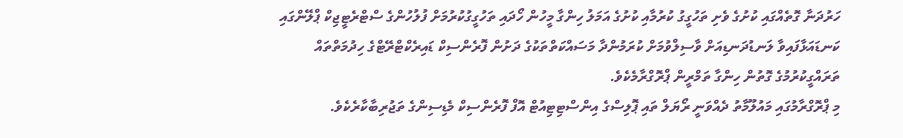ހަރުދަނާ ގޮތެއްގައި ކުށުގެ ވެށި ތަހުގީގު ކުރުމާއި ކުށުގެ އަމަލު ހިންގާ މީހުން ހޯދައި ތަހުގީގުކުރުމަށް ފުލުހުންގެ ސްޓްރެޓީޖިކް ޕްލޭންގައި ކަނޑައަޅާފައިވާ ލަނޑުދަނޑިއަށް ވާސިލްވުމަށް ކުރަމުންދާ މަސައްކަތްތަކުގެ ދަށުން ފޮރެންސިކް ޑައިރެކްޓްރޭޓްގެ ހިދުމަތްތައް ތަރައްގީކުރުމުގެ ގޮތުން ހިންގާ ތަމްރީން ޕްރޮގްރާމެކެވެ.
މި ޕްރޮގްރާމުގައި މައުލޫމާތު ދެއްވަނީ ރޯޔަލް ތައި ޕޮލިސްގެ އިންސްޓިޓިއުޓް އޮފް ފޮރެންސިކް މެޑިސިންގެ ތަޖުރިބާކާރެކެވެ.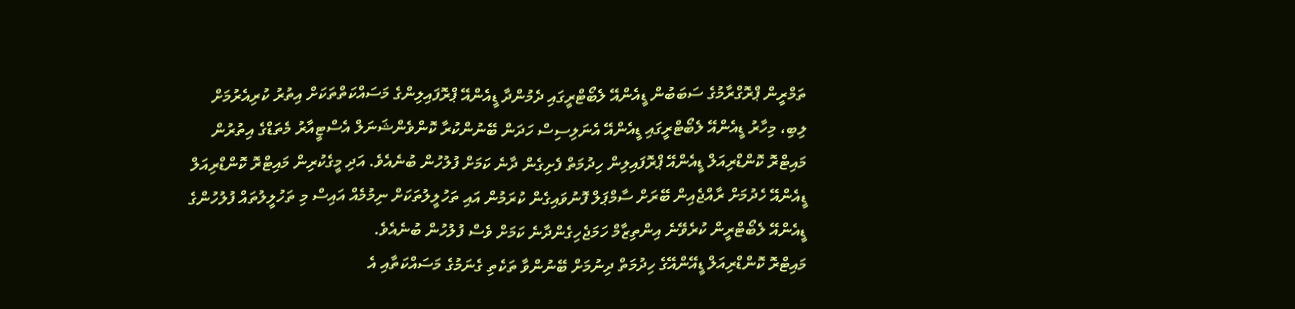ތަމްރީން ޕްރޮގްރާމުގެ ސަބަބުން ޑީއެންއޭ ލެބޯޓްރީގައި ދެމުންދާ ޑީއެންއޭ ޕްރޮފައިލިންގެ މަސައްކަތްތަކަށް އިތުރު ކުރިއެރުމަށް ލިބި، މިހާރު ޑީއެންއޭ ލެބޯޓްރީގައި ޑީއެންއޭ އެނަލިސިސް ހަދަން ބޭނުންކުރާ ކޮންވެންޝަނަލް އެސްޓީއާރު މެތަޑްގެ އިތުރުން މައިޓްރޮ ކޮންޑްރިއަލް ޑީއެންއޭ ޕްރޮފައިލިން ހިދުމަތް ފެށިގެން ދާނެ ކަމަށް ފުލުހުން ބުނެއެވެ. އަދި މީގެކުރިން މައިޓްރޮ ކޮންޑްރިއަލް ޑީއެންއޭ ހެދުމަށް ރާއްޖެއިން ބޭރަށް ސާމްޕަލް ފޮނުވައިގެން ކުރަމުން އައި ތަހުލީލުތަކަށް ނިމުމެއް އައިސް މި ތަހުލީލުތައް ފުލުހުންގެ ޑީއެންއޭ ލެބޯޓްރީން ކުރެވޭނެ އިންތިޒާމް ހަމަޖެހިގެންދާނެ ކަމަށް ވެސް ފުލުހުން ބުނެއެވެ.
މައިޓްރޮ ކޮންޑްރިއަލް ޑީއޭންއޭގެ ހިދުމަތް ދިނުމަށް ބޭނުންވާ ތަކެތި ގެނަމުގެ މަސައްކަތާއި އެ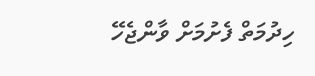ހިދުމަތް ފެށުމަށް ވާންޖެހޭ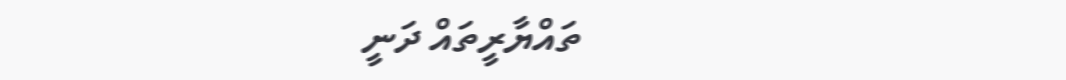ތައްޔާރީތައް ދަނީ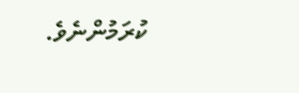ކުރަމުންނެވެ.